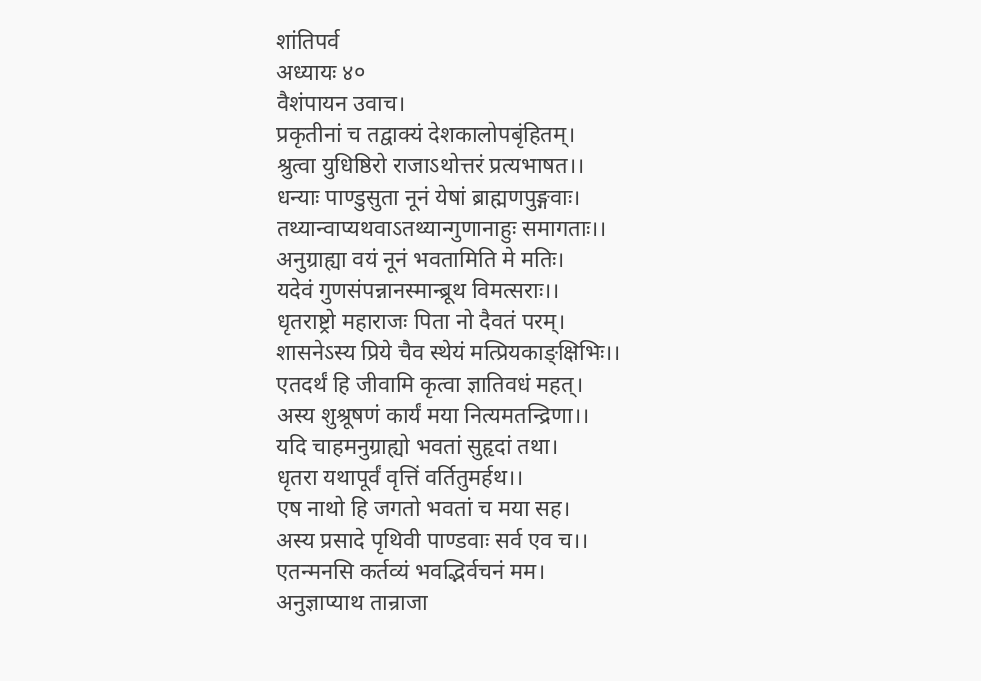शांतिपर्व
अध्यायः ४०
वैशंपायन उवाच।
प्रकृतीनां च तद्वाक्यं देशकालोपबृंहितम्।
श्रुत्वा युधिष्ठिरो राजाऽथोत्तरं प्रत्यभाषत।।
धन्याः पाण्डुसुता नूनं येषां ब्राह्मणपुङ्गवाः।
तथ्यान्वाप्यथवाऽतथ्यान्गुणानाहुः समागताः।।
अनुग्राह्या वयं नूनं भवतामिति मे मतिः।
यदेवं गुणसंपन्नानस्मान्ब्रूथ विमत्सराः।।
धृतराष्ट्रो महाराजः पिता नो दैवतं परम्।
शासनेऽस्य प्रिये चैव स्थेयं मत्प्रियकाङ्क्षिभिः।।
एतदर्थं हि जीवामि कृत्वा ज्ञातिवधं महत्।
अस्य शुश्रूषणं कार्यं मया नित्यमतन्द्रिणा।।
यदि चाहमनुग्राह्यो भवतां सुहृदां तथा।
धृतरा यथापूर्वं वृत्तिं वर्तितुमर्हथ।।
एष नाथो हि जगतो भवतां च मया सह।
अस्य प्रसादे पृथिवी पाण्डवाः सर्व एव च।।
एतन्मनसि कर्तव्यं भवद्भिर्वचनं मम।
अनुज्ञाप्याथ तान्राजा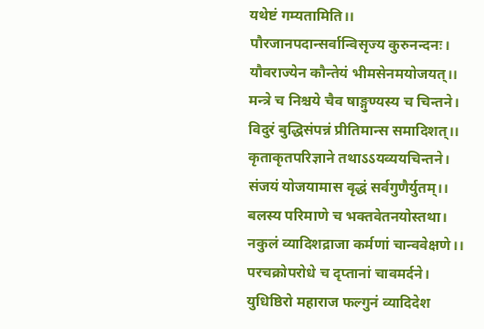यथेष्टं गम्यतामिति।।
पौरजानपदान्सर्वान्विसृज्य कुरुनन्दनः।
यौवराज्येन कौन्तेयं भीमसेनमयोजयत्।।
मन्त्रे च निश्चये चैव षाङ्गुण्यस्य च चिन्तने।
विदुरं बुद्धिसंपन्नं प्रीतिमान्स समादिशत्।।
कृताकृतपरिज्ञाने तथाऽऽयव्ययचिन्तने।
संजयं योजयामास वृद्धं सर्वगुणैर्युतम्।।
बलस्य परिमाणे च भक्तवेतनयोस्तथा।
नकुलं व्यादिशद्राजा कर्मणां चान्ववेक्षणे।।
परचक्रोपरोधे च दृप्तानां चावमर्दने।
युधिष्ठिरो महाराज फल्गुनं व्यादिदेश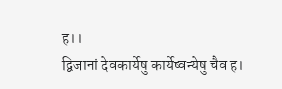ह।।
द्विजानां देवकार्येषु कार्येष्वन्येषु चैव ह।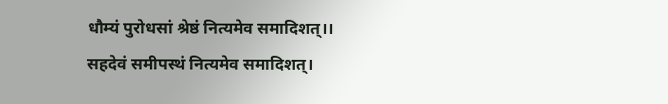धौम्यं पुरोधसां श्रेष्ठं नित्यमेव समादिशत्।।
सहदेवं समीपस्थं नित्यमेव समादिशत्।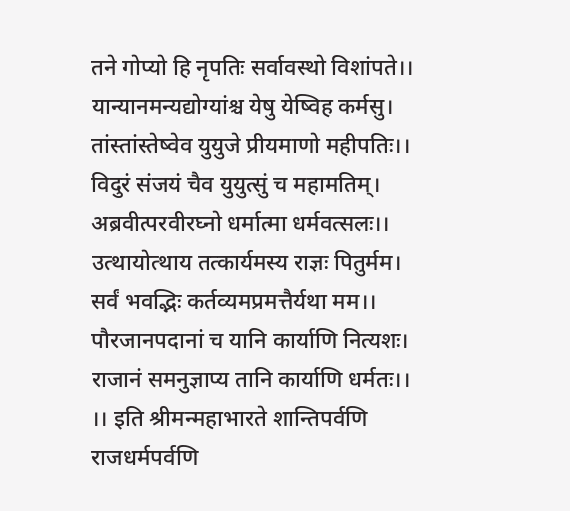तने गोप्यो हि नृपतिः सर्वावस्थो विशांपते।।
यान्यानमन्यद्योग्यांश्च येषु येष्विह कर्मसु।
तांस्तांस्तेष्वेव युयुजे प्रीयमाणो महीपतिः।।
विदुरं संजयं चैव युयुत्सुं च महामतिम्।
अब्रवीत्परवीरघ्नो धर्मात्मा धर्मवत्सलः।।
उत्थायोत्थाय तत्कार्यमस्य राज्ञः पितुर्मम।
सर्वं भवद्भिः कर्तव्यमप्रमत्तैर्यथा मम।।
पौरजानपदानां च यानि कार्याणि नित्यशः।
राजानं समनुज्ञाप्य तानि कार्याणि धर्मतः।।
।। इति श्रीमन्महाभारते शान्तिपर्वणि
राजधर्मपर्वणि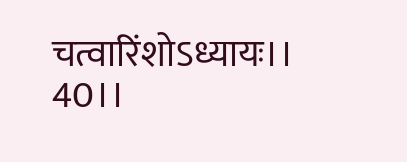चत्वारिंशोऽध्यायः।। 40।।